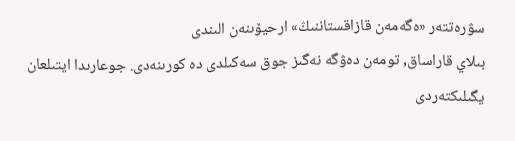سۋرەتتەر «ەگەمەن قازاقستاننىڭ» ارحيۆىنەن الىندى
بىلاي قاراساق, تومەن دەۋگە نەگىز جوق سەكىلدى دە كورىنەدى. جوعارىدا ايتىلعان يگىلىكتەردى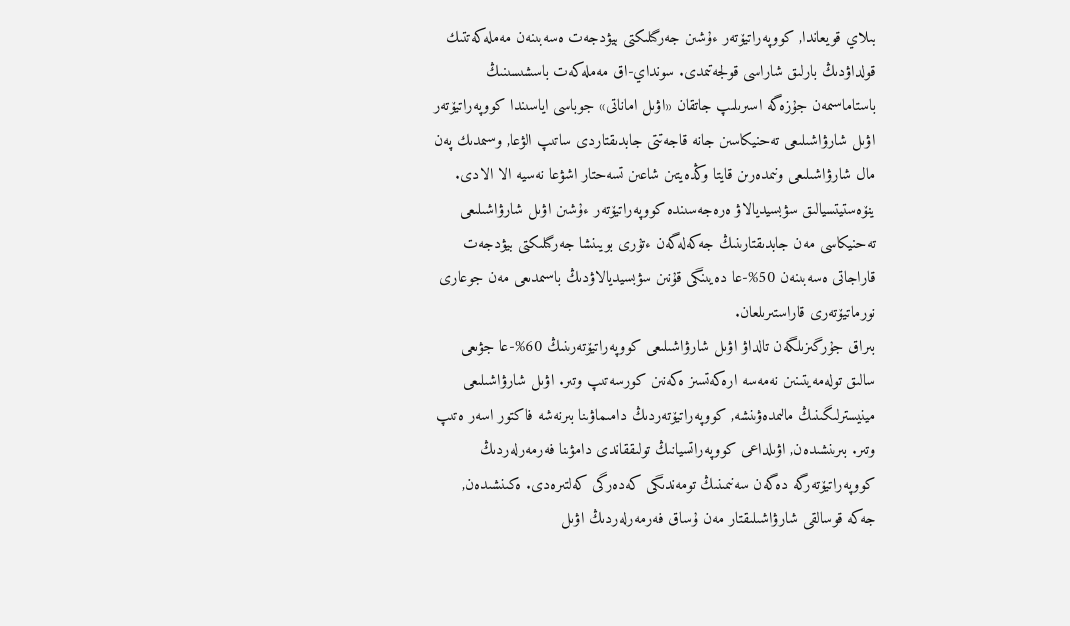بىلاي قويعاندا, كووپەراتيۆتەر ءۇشىن جەرگىلىكتى بيۋدجەت ەسەبىنەن مەملەكەتتىك قولداۋدىڭ بارلىق شاراسى قولجەتىمدى. سونداي-اق مەملەكەت باسشىسىنىڭ باستاماسىمەن جۇزەگە اسىرىلىپ جاتقان «اۋىل اماناتى» جوباسى اياسىندا كووپەراتيۆتەر اۋىل شارۋاشىلىعى تەحنيكاسىن جانە قاجەتتى جابدىقتاردى ساتىپ الۋعا, وسىمدىك پەن مال شارۋاشىلىعى ونىمدەرىن قايتا وڭدەيتىن شاعىن تسەحتار اشۋعا نەسيە الا الادى. ينۆەستيتسيالىق سۋبسيديالاۋ ەرەجەسىندە كووپەراتيۆتەر ءۇشىن اۋىل شارۋاشىلىعى تەحنيكاسى مەن جابدىقتارىنىڭ جەكەلەگەن ءتۇرى بويىنشا جەرگىلىكتى بيۋدجەت قاراجاتى ەسەبىنەن 50%-عا دەيىنگى قۇنىن سۋبسيديالاۋدىڭ باسىمدىعى مەن جوعارى نورماتيۆتەرى قاراستىرىلعان.
بىراق جۇرگىزىلگەن تالداۋ اۋىل شارۋاشىلىعى كووپەراتيۆتەرىنىڭ 60%-عا جۋىعى سالىق تولەمەيتىنىن نەمەسە ارەكەتسىز ەكەنىن كورسەتىپ وتىر. اۋىل شارۋاشىلىعى مينيسترلىگىنىڭ مالىمدەۋىنشە, كووپەراتيۆتەردىڭ دامىماۋىنا بىرنەشە فاكتور اسەر ەتىپ وتىر. بىرىنشىدەن, اۋىلداعى كووپەراتسيانىڭ تولىققاندى دامۋىنا فەرمەرلەردىڭ كووپەراتيۆتەرگە دەگەن سەنىمىنىڭ تومەندىگى كەدەرگى كەلتىرەدى. ەكىنشىدەن, جەكە قوسالقى شارۋاشىلىقتار مەن ۇساق فەرمەرلەردىڭ اۋىل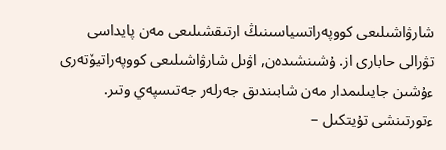شارۋاشىلىعى كووپەراتسياسىنىڭ ارتىقشىلىعى مەن پايداسى تۋرالى حابارى از. ۇشىنشىدەن, اۋىل شارۋاشىلىعى كووپەراتيۆتەرى ءۇشىن جايىلىمدار مەن شابىندىق جەرلەر جەتىسپەي وتىر. ءتورتىنشى تۇيتكىل –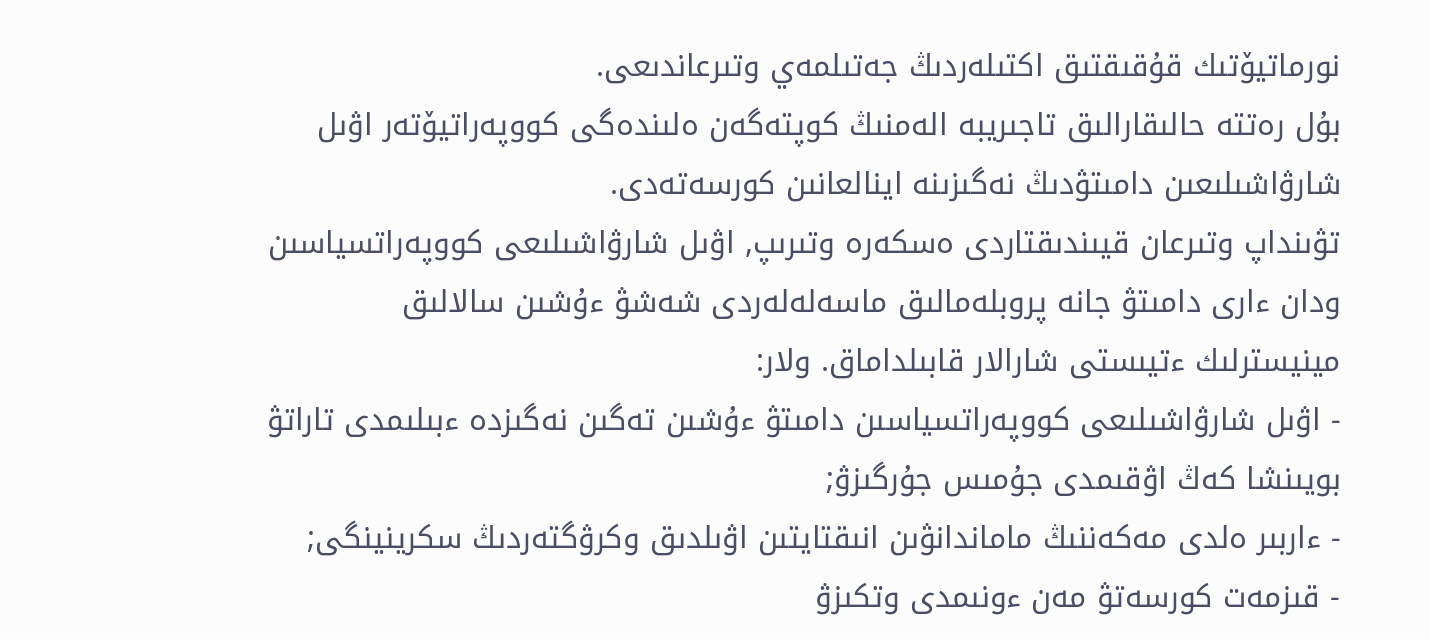نورماتيۆتىك قۇقىقتىق اكتىلەردىڭ جەتىلمەي وتىرعاندىعى.
بۇل رەتتە حالىقارالىق تاجىريبە الەمنىڭ كوپتەگەن ەلىندەگى كووپەراتيۆتەر اۋىل شارۋاشىلىعىن دامىتۋدىڭ نەگىزىنە اينالعانىن كورسەتەدى.
تۋىنداپ وتىرعان قيىندىقتاردى ەسكەرە وتىرىپ, اۋىل شارۋاشىلىعى كووپەراتسياسىن ودان ءارى دامىتۋ جانە پروبلەمالىق ماسەلەلەردى شەشۋ ءۇشىن سالالىق مينيسترلىك ءتيىستى شارالار قابىلداماق. ولار:
- اۋىل شارۋاشىلىعى كووپەراتسياسىن دامىتۋ ءۇشىن تەگىن نەگىزدە ءبىلىمدى تاراتۋ بويىنشا كەڭ اۋقىمدى جۇمىس جۇرگىزۋ;
- ءاربىر ەلدى مەكەننىڭ ماماندانۋىن انىقتايتىن اۋىلدىق وكرۋگتەردىڭ سكرينينگى;
- قىزمەت كورسەتۋ مەن ءونىمدى وتكىزۋ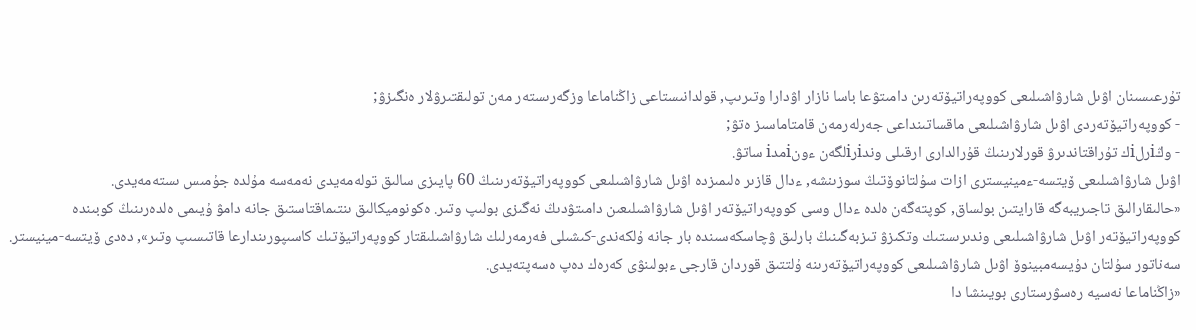تۇرعىسىنان اۋىل شارۋاشىلىعى كووپەراتيۆتەرىن دامىتۋعا باسا نازار اۋدارا وتىرىپ, قولدانىستاعى زاڭناماعا وزگەرىستەر مەن تولىقتىرۋلار ەنگىزۋ;
- كووپەراتيۆتەردى اۋىل شارۋاشىلىعى ماقساتىنداعى جەرلەرمەن قامتاماسىز ەتۋ;
- وڭiرلiك تۇراقتاندىرۋ قورلارىنىڭ قۇرالدارى ارقىلى وندiرiلگەن ءونiمدi ساتۋ.
اۋىل شارۋاشىلىعى ۆيتسە-ءمينيسترى ازات سۇلتانوۆتىڭ سوزىنشە, ءدال قازىر ەلىمىزدە اۋىل شارۋاشىلىعى كووپەراتيۆتەرىنىڭ 60 پايىزى سالىق تولەمەيدى نەمەسە مۇلدە جۇمىس ىستەمەيدى.
«حالىقارالىق تاجىريبەگە قارايتىن بولساق, كوپتەگەن ەلدە ءدال وسى كووپەراتيۆتەر اۋىل شارۋاشىلىعىن دامىتۋدىڭ نەگىزى بولىپ وتىر. ەكونوميكالىق ىنتىماقتاستىق جانە دامۋ ۇيىمى ەلدەرىنىڭ كوبىندە كووپەراتيۆتەر اۋىل شارۋاشىلىعى وندىرىستىك وتكىزۋ تىزبەگىنىڭ بارلىق ۋچاسكەسىندە بار جانە ۇلكەندى-كىشىلى فەرمەرلىك شارۋاشىلىقتار كووپەراتيۆتىك كاسىپورىندارعا قاتىسىپ وتىر», دەدى ۆيتسە-مينيستر.
سەناتور سۇلتان دۇيسەمبينوۆ اۋىل شارۋاشىلىعى كووپەراتيۆتەرىنە ۇلتتىق قوردان قارجى ءبولىنۋى كەرەك دەپ ەسەپتەيدى.
«زاڭناماعا نەسيە رەسۋرستارى بويىنشا دا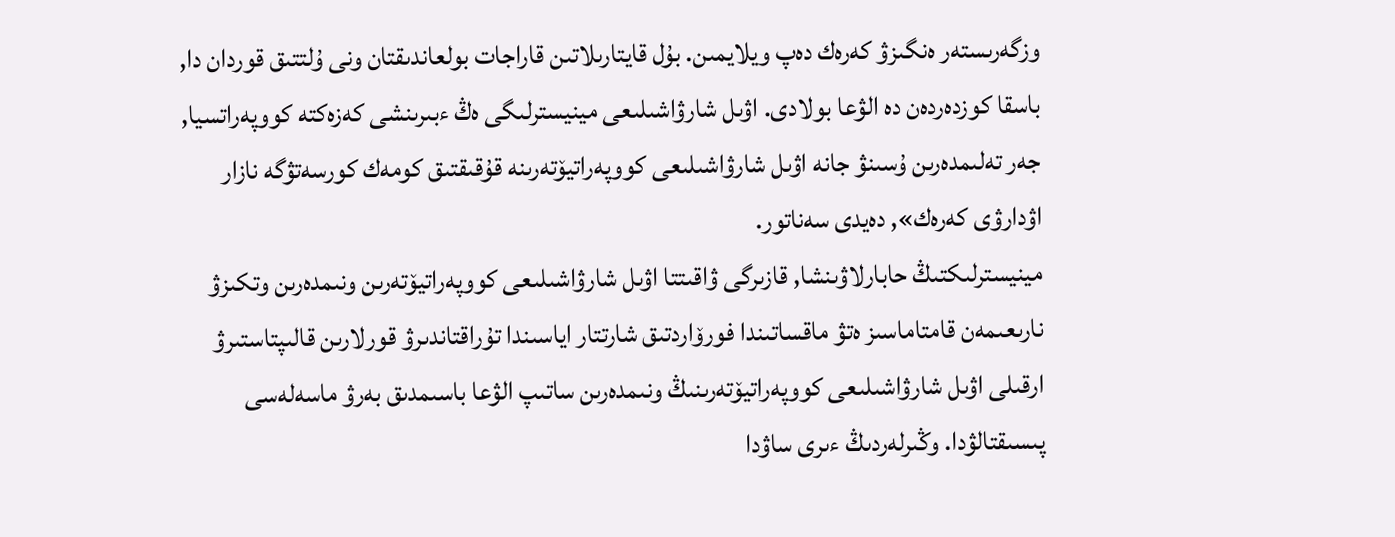وزگەرىستەر ەنگىزۋ كەرەك دەپ ويلايمىن. بۇل قايتارىلاتىن قاراجات بولعاندىقتان ونى ۇلتتىق قوردان دا, باسقا كوزدەردەن دە الۋعا بولادى. اۋىل شارۋاشىلىعى مينيسترلىگى ەڭ ءبىرىنشى كەزەكتە كووپەراتسيا, جەر تەلىمدەرىن ۇسىنۋ جانە اۋىل شارۋاشىلىعى كووپەراتيۆتەرىنە قۇقىقتىق كومەك كورسەتۋگە نازار اۋدارۋى كەرەك», دەيدى سەناتور.
مينيسترلىكتىڭ حابارلاۋىنشا, قازىرگى ۋاقىتتا اۋىل شارۋاشىلىعى كووپەراتيۆتەرىن ونىمدەرىن وتكىزۋ نارىعىمەن قامتاماسىز ەتۋ ماقساتىندا فورۆاردتىق شارتتار اياسىندا تۇراقتاندىرۋ قورلارىن قالىپتاستىرۋ ارقىلى اۋىل شارۋاشىلىعى كووپەراتيۆتەرىنىڭ ونىمدەرىن ساتىپ الۋعا باسىمدىق بەرۋ ماسەلەسى پىسىقتالۋدا. وڭىرلەردىڭ ءىرى ساۋدا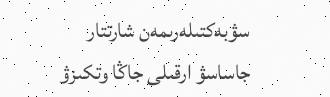سۋبەكتىلەرىمەن شارتتار جاساسۋ ارقىلى جاڭا وتكىزۋ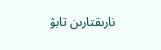نارىقتارىن تابۋ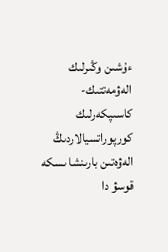ءۇشىن وڭىرلىك الەۋمەتتىك-كاسىپكەرلىك كورپوراتسيالاردىڭ الەۋەتىن بارىنشا ىسكە قوسۋ دا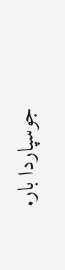جوسپاردا بار.